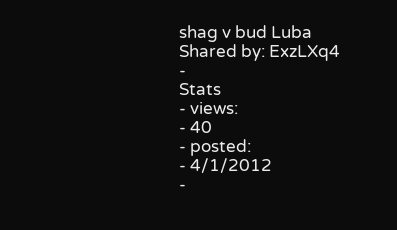shag v bud Luba
Shared by: ExzLXq4
-
Stats
- views:
- 40
- posted:
- 4/1/2012
-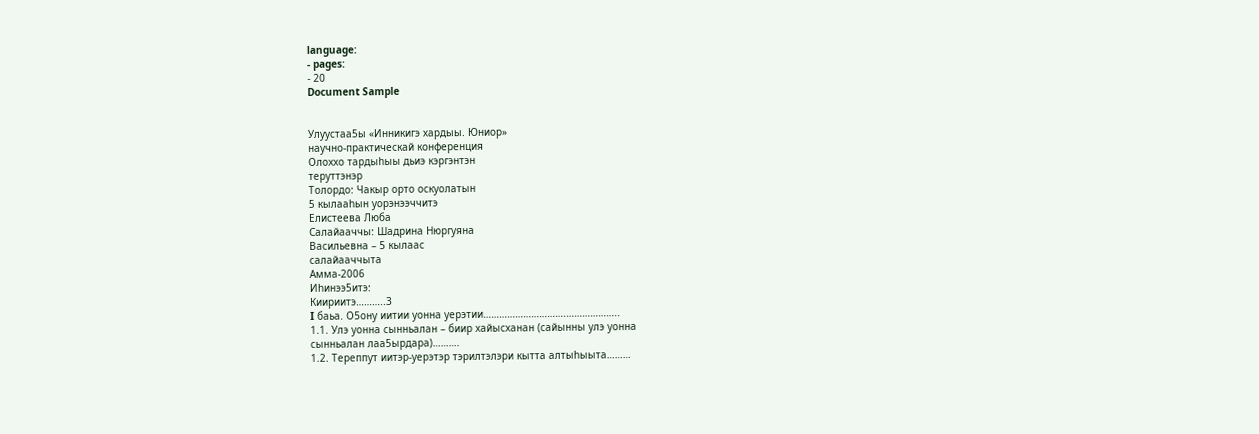language:
- pages:
- 20
Document Sample


Улуустаа5ы «Инникигэ хардыы. Юниор»
научно-практическай конференция
Олоххо тардыhыы дьиэ кэргэнтэн
теруттэнэр
Толордо: Чакыр орто оскуолатын
5 кылааhын уорэнээччитэ
Елистеева Люба
Салайааччы: Шадрина Нюргуяна
Васильевна – 5 кылаас
салайааччыта
Амма-2006
Иhинээ5итэ:
Киириитэ………..3
I баьа. О5ону иитии уонна уерэтии………………………….………………..
1.1. Улэ уонна сынньалан – биир хайысханан (сайынны улэ уонна
сынньалан лаа5ырдара)……….
1.2. Тереппут иитэр-уерэтэр тэрилтэлэри кытта алтыhыыта………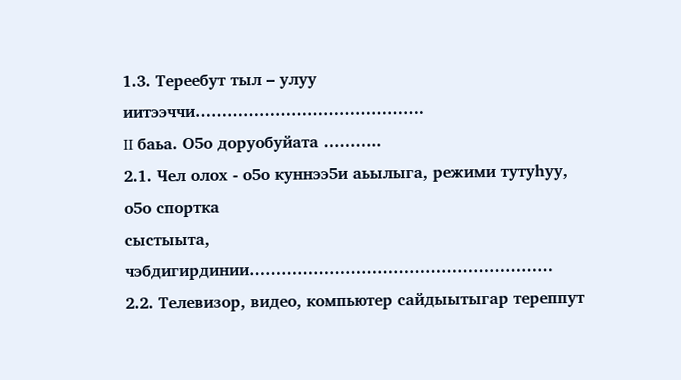1.3. Тереебут тыл – улуу иитээччи…………………………………….
II баьа. О5о доруобуйата ………..
2.1. Чел олох - о5о куннээ5и аьылыга, режими тутуhуу, о5о спортка
сыстыыта, чэбдигирдинии…………………………………………………
2.2. Телевизор, видео, компьютер сайдыытыгар тереппут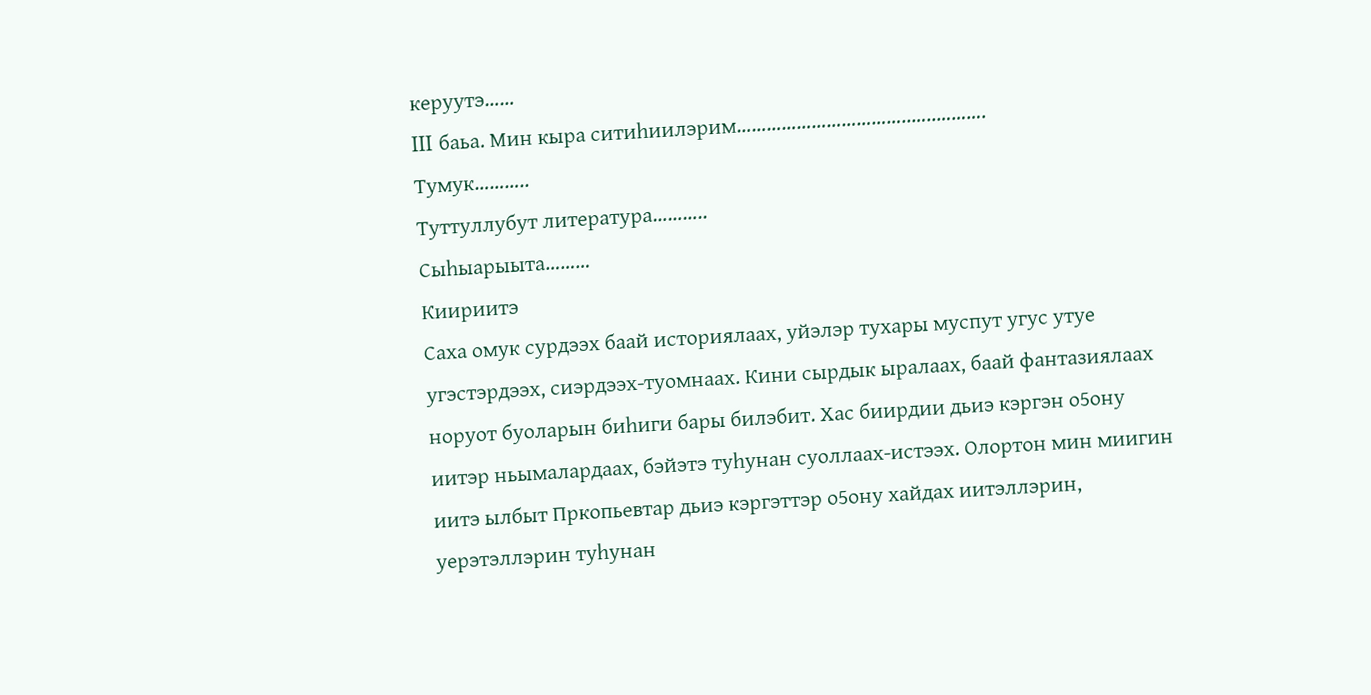керуутэ……
III баьа. Мин кыра ситиhиилэрим……………………………..…..……….
Тумук………..
Туттуллубут литература………..
Сыhыарыыта………
Киириитэ
Саха омук сурдээх баай историялаах, уйэлэр тухары муспут угус утуе
угэстэрдээх, сиэрдээх-туомнаах. Кини сырдык ыралаах, баай фантазиялаах
норуот буоларын биhиги бары билэбит. Хас биирдии дьиэ кэргэн о5ону
иитэр ньымалардаах, бэйэтэ туhунан суоллаах-истээх. Олортон мин миигин
иитэ ылбыт Пркопьевтар дьиэ кэргэттэр о5ону хайдах иитэллэрин,
уерэтэллэрин туhунан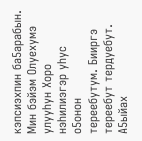кэпсиэхпин ба5арабын.
Мин бэйэм Олуехумэ улууhун Хоро нэhилиэгэр уhус о5онон
тереебутум. Бииргэ тереебут тердуебут. А5ыйах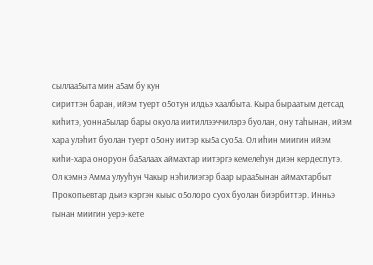сыллаа5ыта мин а5ам бу кун
сириттэн баран, ийэм туерт о5отун илдьэ хаалбыта. Кыра быраатым детсад
киhитэ, уонна5ылар бары окуола иитиллээччилэрэ буолан, ону таhынан, ийэм
хара улэhит буолан туерт о5ону иитэр кы5а суо5а. Ол иhин миигин ийэм
киhи-хара оноруон ба5алаах аймахтар иитэргэ кемелеhун диэн кердеспутэ.
Ол кэмнэ Амма улууhун Чакыр нэhилиэгэр баар ыраа5ынан аймахтарбыт
Прокопьевтар дьиэ кэргэн кыыс о5олоро суох буолан биэрбиттэр. Инньэ
гынан миигин уерэ-кете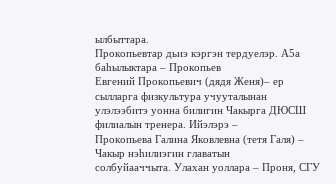ылбыттара.
Прокопьевтар дьиэ кэргэн тердуелэр. А5а баhылыктара – Прокопьев
Евгений Прокопьевич (дядя Женя)– ер сылларга физкультура учууталынан
улэлээбитэ уонна билигин Чакырга ДЮСШ филиалын тренера. Ийэлэрэ –
Прокопьева Галина Яковлевна (тетя Галя) – Чакыр нэhилиэгин главатын
солбуйааччыта. Улахан уоллара – Проня, СГУ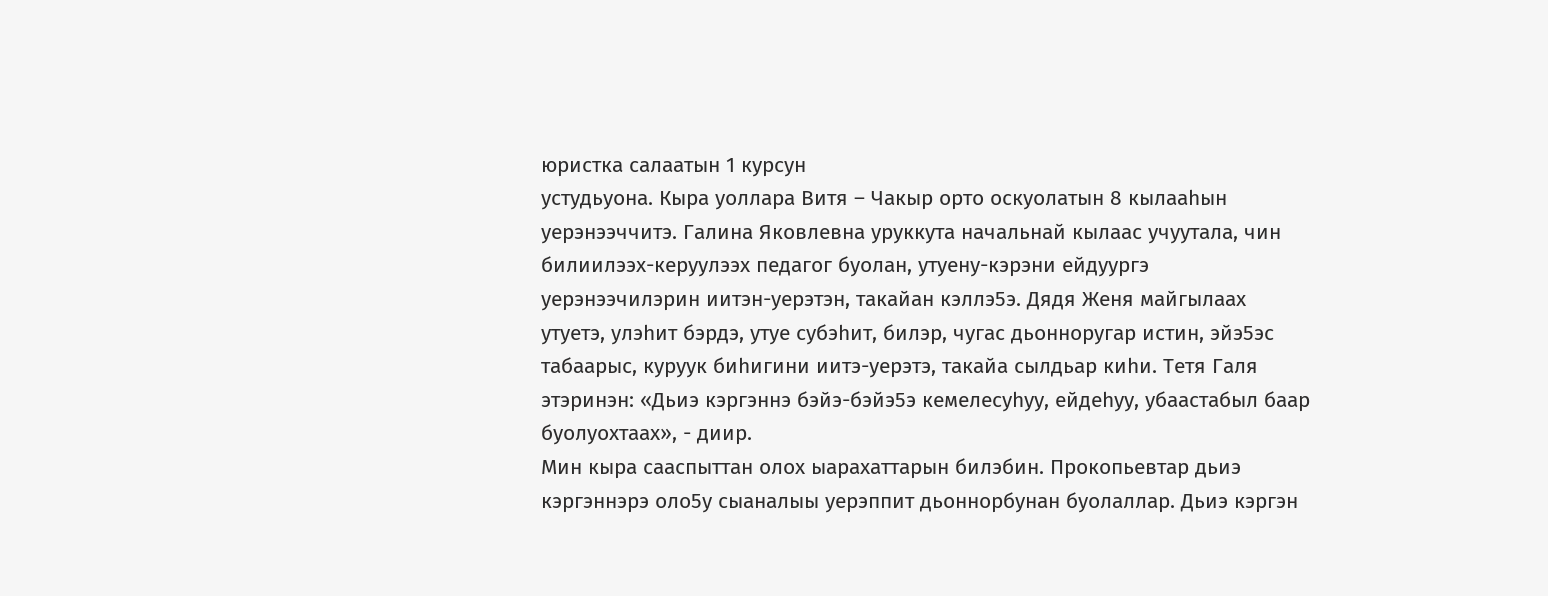юристка салаатын 1 курсун
устудьуона. Кыра уоллара Витя – Чакыр орто оскуолатын 8 кылааhын
уерэнээччитэ. Галина Яковлевна уруккута начальнай кылаас учуутала, чин
билиилээх-керуулээх педагог буолан, утуену-кэрэни ейдуургэ
уерэнээчилэрин иитэн-уерэтэн, такайан кэллэ5э. Дядя Женя майгылаах
утуетэ, улэhит бэрдэ, утуе субэhит, билэр, чугас дьонноругар истин, эйэ5эс
табаарыс, куруук биhигини иитэ-уерэтэ, такайа сылдьар киhи. Тетя Галя
этэринэн: «Дьиэ кэргэннэ бэйэ-бэйэ5э кемелесуhуу, ейдеhуу, убаастабыл баар
буолуохтаах», - диир.
Мин кыра сааспыттан олох ыарахаттарын билэбин. Прокопьевтар дьиэ
кэргэннэрэ oло5у сыаналыы уерэппит дьоннорбунан буолаллар. Дьиэ кэргэн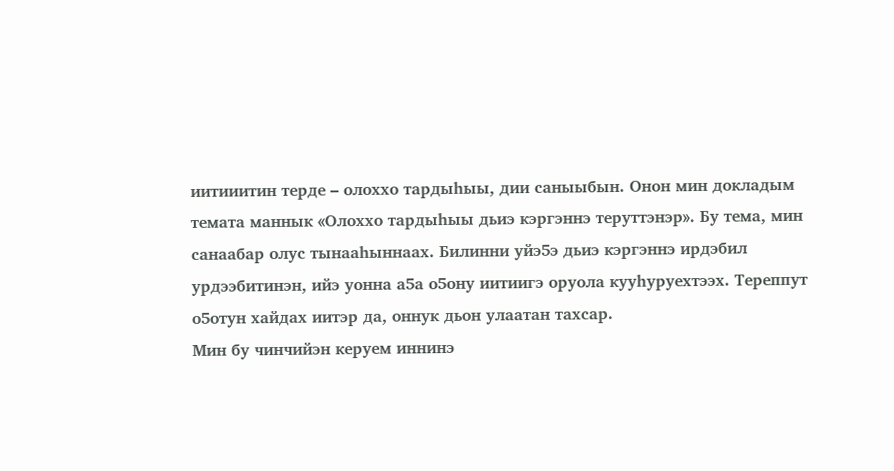иитииитин терде – олоххо тардыhыы, дии саныыбын. Онон мин докладым
темата маннык «Олоххо тардыhыы дьиэ кэргэннэ теруттэнэр». Бу тема, мин
санаабар олус тынааhыннаах. Билинни уйэ5э дьиэ кэргэннэ ирдэбил
урдээбитинэн, ийэ уонна а5а о5ону иитиигэ оруола кууhуруехтээх. Тереппут
о5отун хайдах иитэр да, оннук дьон улаатан тахсар.
Мин бу чинчийэн керуем иннинэ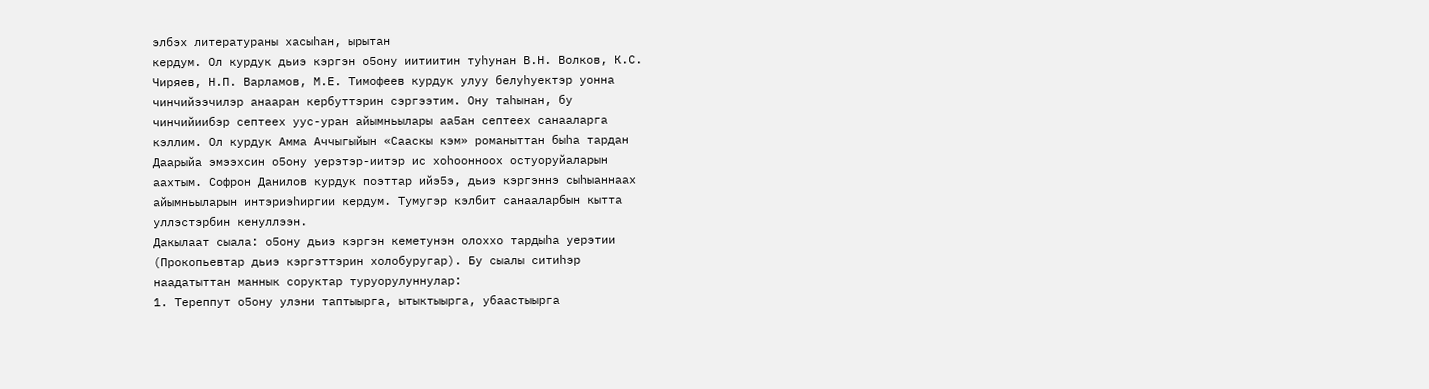элбэх литератураны хасыhан, ырытан
кердум. Ол курдук дьиэ кэргэн о5ону иитиитин туhунан В.Н. Волков, К.С.
Чиряев, Н.П. Варламов, М.Е. Тимофеев курдук улуу белуhуектэр уонна
чинчийээчилэр анааран кербуттэрин сэргээтим. Ону таhынан, бу
чинчийиибэр септеех уус-уран айымньылары аа5ан септеех санааларга
кэллим. Ол курдук Амма Аччыгыйын «Сааскы кэм» романыттан быhа тардан
Даарыйа эмээхсин о5ону уерэтэр-иитэр ис хоhоонноох остуоруйаларын
аахтым. Софрон Данилов курдук поэттар ийэ5э, дьиэ кэргэннэ сыhыаннаах
айымньыларын интэриэhиргии кердум. Тумугэр кэлбит санааларбын кытта
уллэстэрбин кенуллээн.
Дакылаат сыала: о5ону дьиэ кэргэн кеметунэн олоххо тардыhа уерэтии
(Прокопьевтар дьиэ кэргэттэрин холобуругар). Бу сыалы ситиhэр
наадатыттан маннык соруктар туруорулуннулар:
1. Тереппут о5ону улэни таптыырга, ытыктыырга, убаастыырга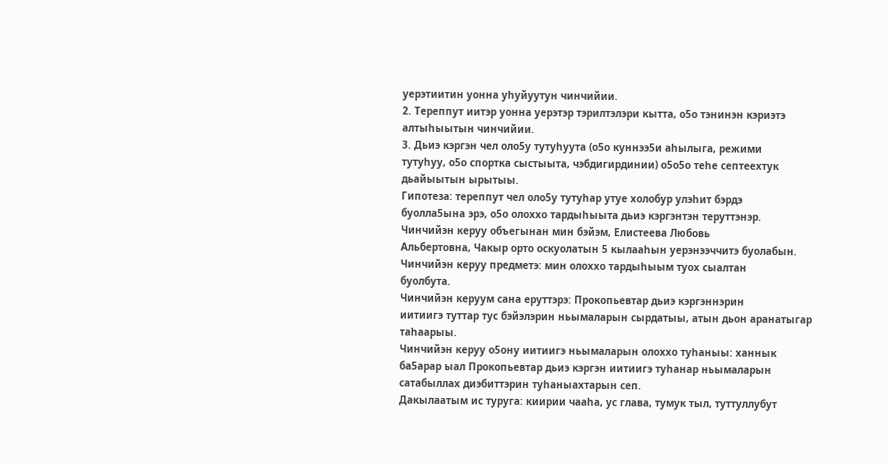уерэтиитин уонна уhуйуутун чинчийии.
2. Тереппут иитэр уонна уерэтэр тэрилтэлэри кытта, о5о тэнинэн кэриэтэ
алтыhыытын чинчийии.
3. Дьиэ кэргэн чел оло5у тутуhуута (о5о куннээ5и аhылыга, режими
тутуhуу, о5о спортка сыстыыта, чэбдигирдинии) о5о5о теhе септеехтук
дьайыытын ырытыы.
Гипотеза: тереппут чел оло5у тутуhар утуе холобур улэhит бэрдэ
буолла5ына эрэ, о5о олоххо тардыhыыта дьиэ кэргэнтэн теруттэнэр.
Чинчийэн керуу объегынан мин бэйэм, Елистеева Любовь
Альбертовна, Чакыр орто оскуолатын 5 кылааhын уерэнээччитэ буолабын.
Чинчийэн керуу предметэ: мин олоххо тардыhыым туох сыалтан
буолбута.
Чинчийэн керуум сана еруттэрэ: Прокопьевтар дьиэ кэргэннэрин
иитиигэ туттар тус бэйэлэрин ньымаларын сырдатыы, атын дьон аранатыгар
таhаарыы.
Чинчийэн керуу о5ону иитиигэ ньымаларын олоххо туhаныы: ханнык
ба5арар ыал Прокопьевтар дьиэ кэргэн иитиигэ туhанар ньымаларын
сатабыллах диэбиттэрин туhаныахтарын сеп.
Дакылаатым ис туруга: киирии чааhа, ус глава, тумук тыл, туттуллубут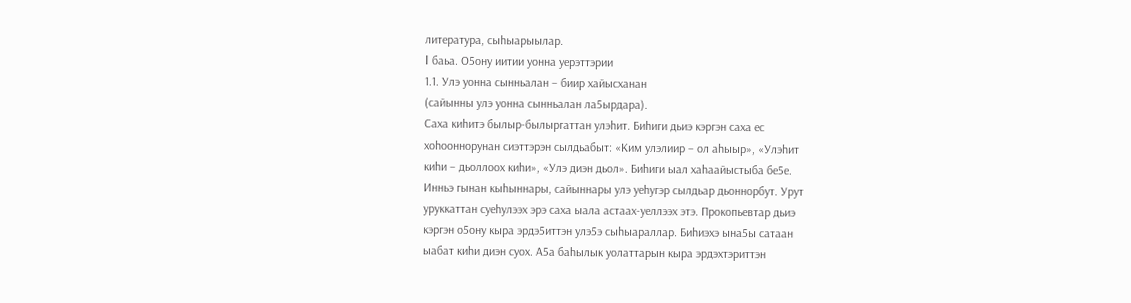литература, сыhыарыылар.
I баьа. О5ону иитии уонна уерэттэрии
1.1. Улэ уонна сынньалан – биир хайысханан
(сайынны улэ уонна сынньалан ла5ырдара).
Саха киhитэ былыр-былыргаттан улэhит. Биhиги дьиэ кэргэн саха ес
хоhооннорунан сиэттэрэн сылдьабыт: «Ким улэлиир – ол аhыыр», «Улэhит
киhи – дьоллоох киhи», «Улэ диэн дьол». Биhиги ыал хаhаайыстыба бе5е.
Инньэ гынан кыhыннары, сайыннары улэ уеhугэр сылдьар дьоннорбут. Урут
уруккаттан суеhулээх эрэ саха ыала астаах-уеллээх этэ. Прокопьевтар дьиэ
кэргэн о5ону кыра эрдэ5иттэн улэ5э сыhыараллар. Биhиэхэ ына5ы сатаан
ыабат киhи диэн суох. А5а баhылык уолаттарын кыра эрдэхтэриттэн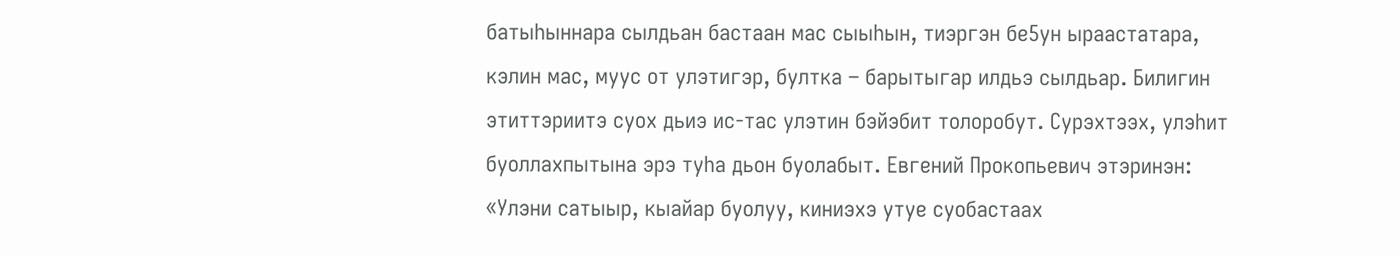батыhыннара сылдьан бастаан мас сыыhын, тиэргэн бе5ун ыраастатара,
кэлин мас, муус от улэтигэр, бултка – барытыгар илдьэ сылдьар. Билигин
этиттэриитэ суох дьиэ ис-тас улэтин бэйэбит толоробут. Сурэхтээх, улэhит
буоллахпытына эрэ туhа дьон буолабыт. Евгений Прокопьевич этэринэн:
«Улэни сатыыр, кыайар буолуу, киниэхэ утуе суобастаах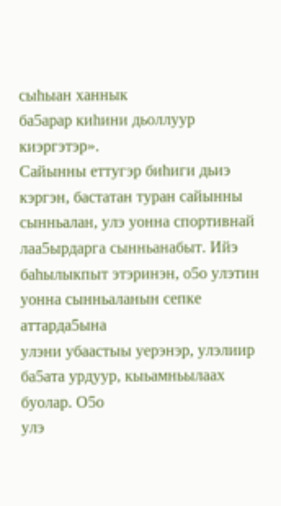сыhыан ханнык
ба5арар киhини дьоллуур киэргэтэр».
Сайынны еттугэр биhиги дьиэ кэргэн, бастатан туран сайынны
сынньалан, улэ уонна спортивнай лаа5ырдарга сынньанабыт. Ийэ
баhылыкпыт этэринэн, о5о улэтин уонна сынньаланын сепке аттарда5ына
улэни убаастыы уерэнэр, улэлиир ба5ата урдуур, кыьамньылаах буолар. О5о
улэ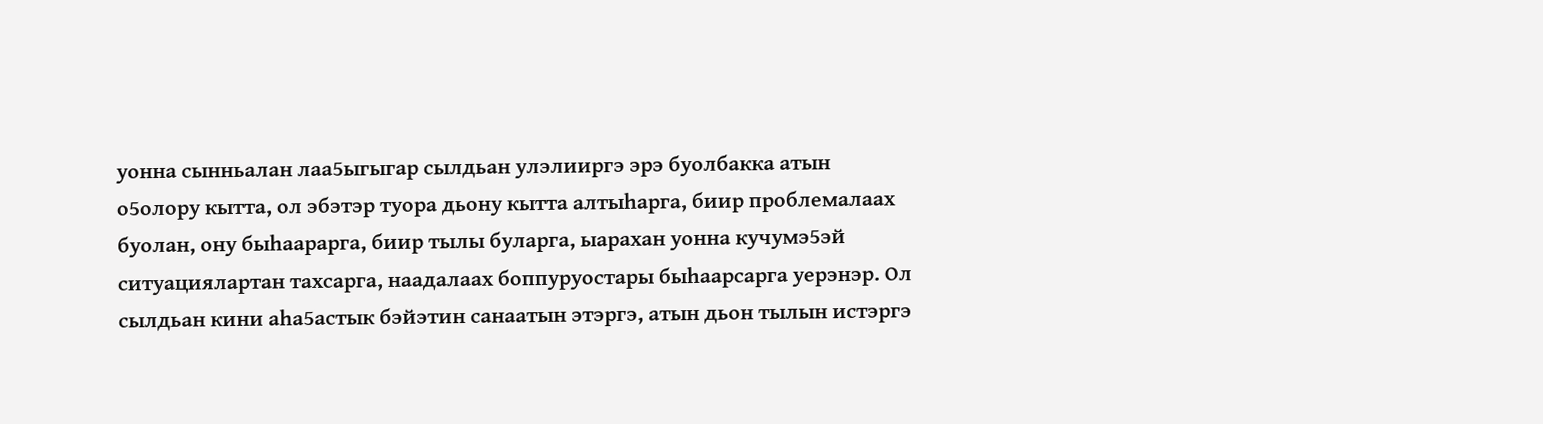уонна сынньалан лаа5ыгыгар сылдьан улэлииргэ эрэ буолбакка атын
о5олору кытта, ол эбэтэр туора дьону кытта алтыhарга, биир проблемалаах
буолан, ону быhаарарга, биир тылы буларга, ыарахан уонна кучумэ5эй
ситуациялартан тахсарга, наадалаах боппуруостары быhаарсарга уерэнэр. Ол
сылдьан кини аhа5астык бэйэтин санаатын этэргэ, атын дьон тылын истэргэ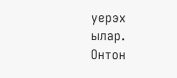уерэх ылар. Онтон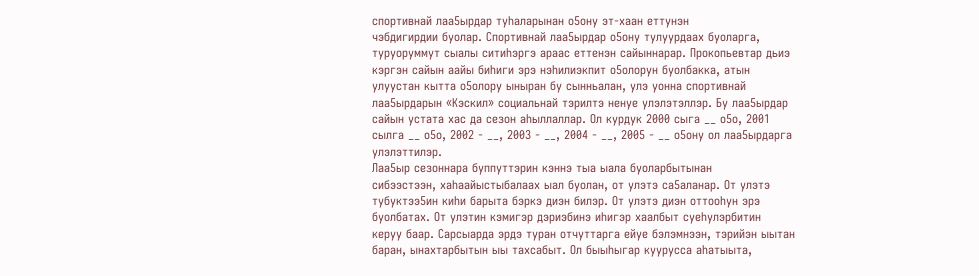спортивнай лаа5ырдар туhаларынан о5ону эт-хаан еттунэн
чэбдигирдии буолар. Спортивнай лаа5ырдар о5ону тулуурдаах буоларга,
туруоруммут сыалы ситиhэргэ араас еттенэн сайыннарар. Прокопьевтар дьиэ
кэргэн сайын аайы биhиги эрэ нэhилиэкпит о5олорун буолбакка, атын
улуустан кытта о5олору ыныран бу сынньалан, улэ уонна спортивнай
лаа5ырдарын «Кэскил» социальнай тэрилтэ ненуе улэлэтэллэр. Бу лаа5ырдар
сайын устата хас да сезон аhыллаллар. Ол курдук 2000 сыга __ о5о, 2001
сылга __ о5о, 2002 - __, 2003 - __, 2004 - __, 2005 - __ о5ону ол лаа5ырдарга
улэлэттилэр.
Лаа5ыр сезоннара буппуттэрин кэннэ тыа ыала буоларбытынан
сибээстээн, хаhаайыстыбалаах ыал буолан, от улэтэ са5аланар. От улэтэ
тубуктээ5ин киhи барыта бэркэ диэн билэр. От улэтэ диэн оттооhун эрэ
буолбатах. От улэтин кэмигэр дэриэбинэ иhигэр хаалбыт суеhулэрбитин
керуу баар. Сарсыарда эрдэ туран отчуттарга ейуе бэлэмнээн, тэрийэн ыытан
баран, ынахтарбытын ыы тахсабыт. Ол быыhыгар куурусса аhатыыта,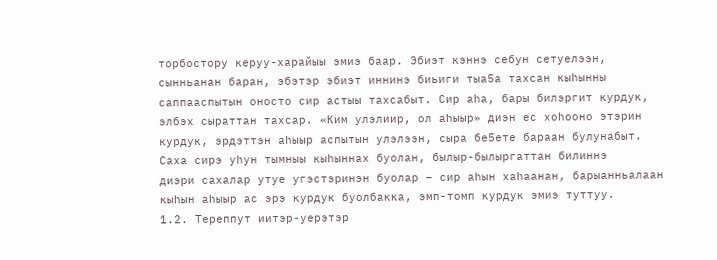торбостору керуу-харайыы эмиэ баар. Эбиэт кэннэ себун сетуелээн,
сынньанан баран, эбэтэр эбиэт иннинэ биьиги тыа5а тахсан кыhынны
саппааспытын оносто сир астыы тахсабыт. Сир аhа, бары билэргит курдук,
элбэх сыраттан тахсар. «Ким улэлиир, ол аhыыр» диэн ес хоhооно этэрин
курдук, эрдэттэн аhыыр аспытын улэлээн, сыра бе5ете бараан булунабыт.
Саха сирэ уhун тымныы кыhыннах буолан, былыр-былыргаттан билиннэ
диэри сахалар утуе угэстэринэн буолар – сир аhын хаhаанан, барыанньалаан
кыhын аhыыр ас эрэ курдук буолбакка, эмп-томп курдук эмиэ туттуу.
1.2. Тереппут иитэр-уерэтэр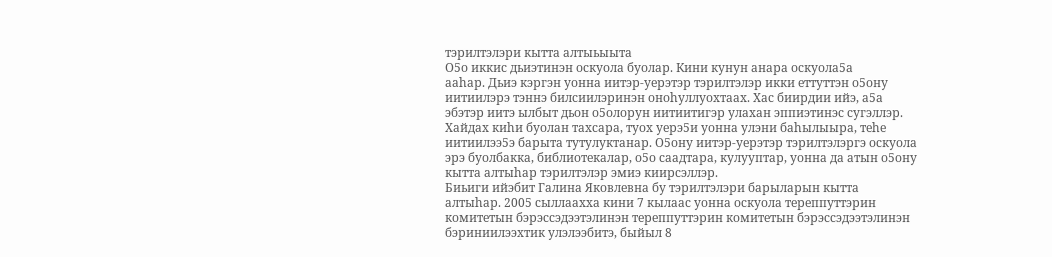тэрилтэлэри кытта алтыьыыта
О5о иккис дьиэтинэн оскуола буолар. Кини кунун анара оскуола5а
ааhар. Дьиэ кэргэн уонна иитэр-уерэтэр тэрилтэлэр икки еттуттэн о5ону
иитиилэрэ тэннэ билсиилэринэн оноhуллуохтаах. Хас биирдии ийэ, а5а
эбэтэр иитэ ылбыт дьон о5олорун иитиитигэр улахан эппиэтинэс сугэллэр.
Хайдах киhи буолан тахсара, туох уерэ5и уонна улэни баhылыыра, теhе
иитиилээ5э барыта тутулуктанар. О5ону иитэр-уерэтэр тэрилтэлэргэ оскуола
эрэ буолбакка, библиотекалар, о5о саадтара, кулууптар, уонна да атын о5ону
кытта алтыhар тэрилтэлэр эмиэ киирсэллэр.
Биьиги ийэбит Галина Яковлевна бу тэрилтэлэри барыларын кытта
алтыhар. 2005 сыллаахха кини 7 кылаас уонна оскуола тереппуттэрин
комитетын бэрэссэдээтэлинэн тереппуттэрин комитетын бэрэссэдээтэлинэн
бэриниилээхтик улэлээбитэ, быйыл 8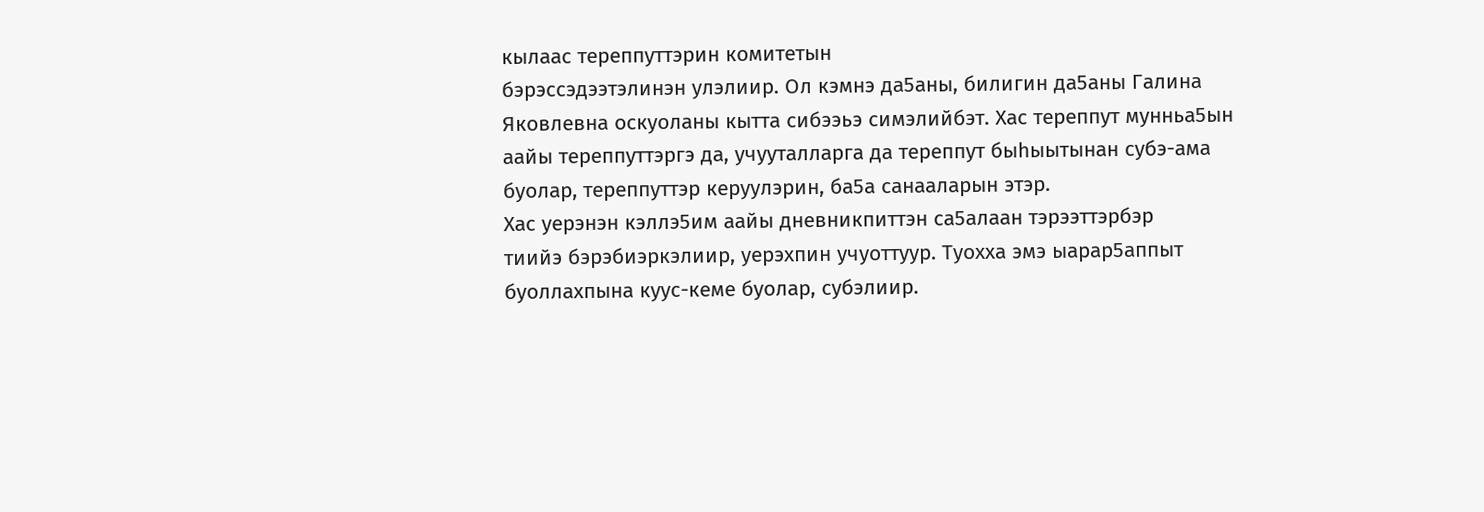кылаас тереппуттэрин комитетын
бэрэссэдээтэлинэн улэлиир. Ол кэмнэ да5аны, билигин да5аны Галина
Яковлевна оскуоланы кытта сибээьэ симэлийбэт. Хас тереппут мунньа5ын
аайы тереппуттэргэ да, учууталларга да тереппут быhыытынан субэ-ама
буолар, тереппуттэр керуулэрин, ба5а санааларын этэр.
Хас уерэнэн кэллэ5им аайы дневникпиттэн са5алаан тэрээттэрбэр
тиийэ бэрэбиэркэлиир, уерэхпин учуоттуур. Туохха эмэ ыарар5аппыт
буоллахпына куус-кеме буолар, субэлиир.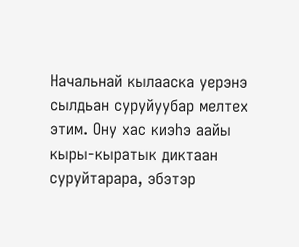Начальнай кылааска уерэнэ
сылдьан суруйуубар мелтех этим. Ону хас киэhэ аайы кыры-кыратык диктаан
суруйтарара, эбэтэр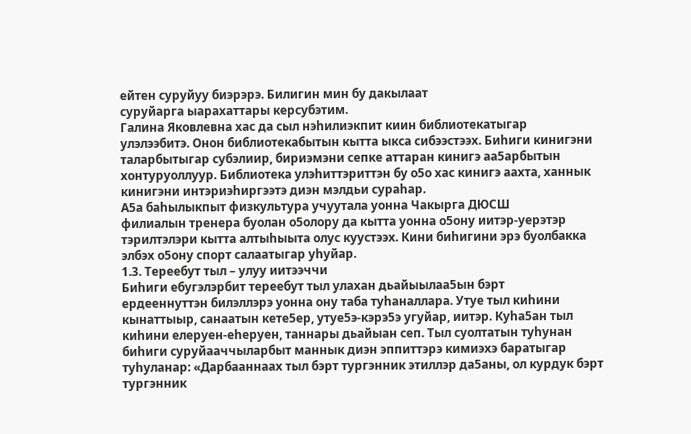ейтен суруйуу биэрэрэ. Билигин мин бу дакылаат
суруйарга ыарахаттары керсубэтим.
Галина Яковлевна хас да сыл нэhилиэкпит киин библиотекатыгар
улэлээбитэ. Онон библиотекабытын кытта ыкса сибээстээх. Биhиги кинигэни
таларбытыгар субэлиир, бириэмэни сепке аттаран кинигэ аа5арбытын
хонтуруоллуур. Библиотека улэhиттэриттэн бу о5о хас кинигэ аахта, ханнык
кинигэни интэриэhиргээтэ диэн мэлдьи сураhар.
А5а баhылыкпыт физкультура учуутала уонна Чакырга ДЮСШ
филиалын тренера буолан о5олору да кытта уонна о5ону иитэр-уерэтэр
тэрилтэлэри кытта алтыhыыта олус куустээх. Кини биhигини эрэ буолбакка
элбэх о5ону спорт салаатыгар уhуйар.
1.3. Тереебут тыл – улуу иитээччи
Биhиги ебугэлэрбит тереебут тыл улахан дьайыылаа5ын бэрт
ердееннуттэн билэллэрэ уонна ону таба туhаналлара. Утуе тыл киhини
кынаттыыр, санаатын кете5ер, утуе5э-кэрэ5э угуйар, иитэр. Куhа5ан тыл
киhини елеруен-еhеруен, таннары дьайыан сеп. Тыл суолтатын туhунан
биhиги суруйааччыларбыт маннык диэн эппиттэрэ кимиэхэ баратыгар
туhуланар: «Дарбааннаах тыл бэрт тургэнник этиллэр да5аны, ол курдук бэрт
тургэнник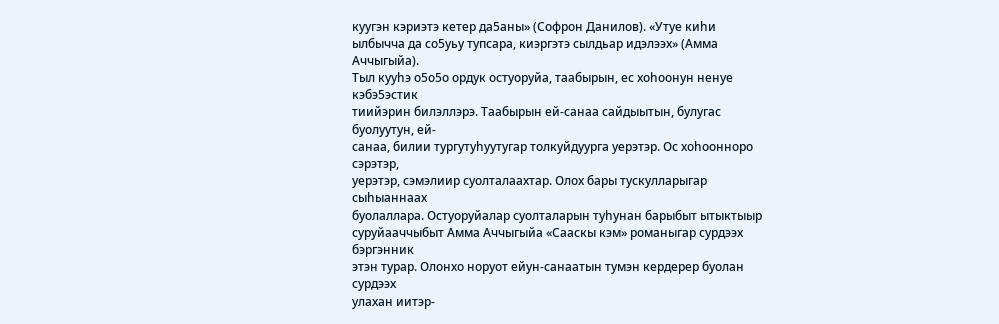куугэн кэриэтэ кетер да5аны» (Софрон Данилов). «Утуе киhи
ылбычча да со5уьу тупсара, киэргэтэ сылдьар идэлээх» (Амма Аччыгыйа).
Тыл кууhэ о5о5о ордук остуоруйа, таабырын, ес хоhоонун ненуе кэбэ5эстик
тиийэрин билэллэрэ. Таабырын ей-санаа сайдыытын, булугас буолуутун, ей-
санаа, билии тургутуhуутугар толкуйдуурга уерэтэр. Ос хоhоонноро сэрэтэр,
уерэтэр, сэмэлиир суолталаахтар. Олох бары тускулларыгар сыhыаннаах
буолаллара. Остуоруйалар суолталарын туhунан барыбыт ытыктыыр
суруйааччыбыт Амма Аччыгыйа «Сааскы кэм» романыгар сурдээх бэргэнник
этэн турар. Олонхо норуот ейун-санаатын тумэн кердерер буолан сурдээх
улахан иитэр-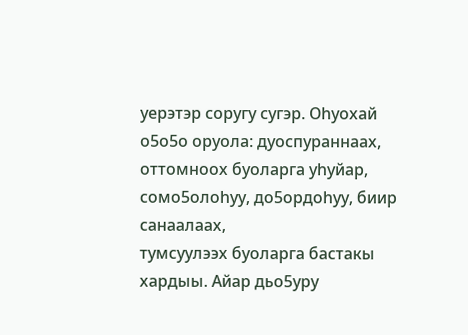уерэтэр соругу сугэр. Оhуохай о5о5о оруола: дуоспураннаах,
оттомноох буоларга уhуйар, сомо5олоhуу, до5ордоhуу, биир санаалаах,
тумсуулээх буоларга бастакы хардыы. Айар дьо5уру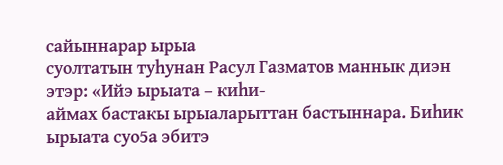сайыннарар ырыа
суолтатын туhунан Расул Газматов маннык диэн этэр: «Ийэ ырыата – киhи-
аймах бастакы ырыаларыттан бастыннара. Биhик ырыата суо5а эбитэ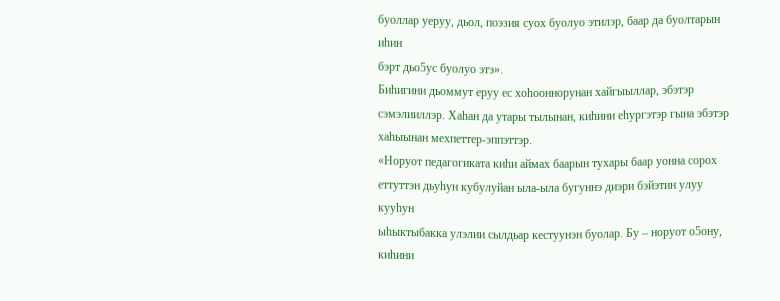буоллар уеруу, дьол, поэзия суох буолуо этилэр, баар да буолтарын иhин
бэрт дьо5ус буолуо этэ».
Биhигини дьоммут еруу ес хоhооннорунан хайгыыллар, эбэтэр
сэмэлииллэр. Хаhан да утары тылынан, киhини еhургэтэр гына эбэтэр
хаhыынан мехпеттер-эппэттэр.
«Норуот педагогиката киhи аймах баарын тухары баар уонна сорох
еттуттэн дьуhун кубулуйан ыла-ыла бугуннэ диэри бэйэтин улуу кууhун
ыhыктыбакка улэлии сылдьар кестуунэн буолар. Бу – норуот о5ону, киhини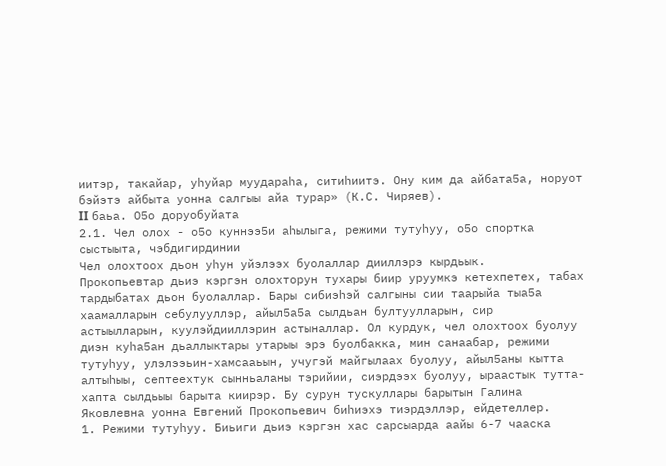иитэр, такайар, уhуйар муудараhа, ситиhиитэ. Ону ким да айбата5а, норуот
бэйэтэ айбыта уонна салгыы айа турар» (К.С. Чиряев).
II баьа. О5о доруобуйата
2.1. Чел олох - о5о куннээ5и аhылыга, режими тутуhуу, о5о спортка
сыстыыта, чэбдигирдинии
Чел олохтоох дьон уhун уйэлээх буолаллар дииллэрэ кырдьык.
Прокопьевтар дьиэ кэргэн олохторун тухары биир уруумкэ кетехпетех, табах
тардыбатах дьон буолаллар. Бары сибиэhэй салгыны сии таарыйа тыа5а
хаамалларын себулууллэр, айыл5а5а сылдьан бултуулларын, сир
астыылларын, куулэйдииллэрин астыналлар. Ол курдук, чел олохтоох буолуу
диэн куhа5ан дьаллыктары утарыы эрэ буолбакка, мин санаабар, режими
тутуhуу, улэлээьин-хамсааьын, учугэй майгылаах буолуу, айыл5аны кытта
алтыhыы, септеехтук сынньаланы тэрийии, сиэрдээх буолуу, ыраастык тутта-
хапта сылдьыы барыта киирэр. Бу сурун тускуллары барытын Галина
Яковлевна уонна Евгений Прокопьевич биhиэхэ тиэрдэллэр, ейдетеллер.
1. Режими тутуhуу. Биьиги дьиэ кэргэн хас сарсыарда аайы 6-7 чааска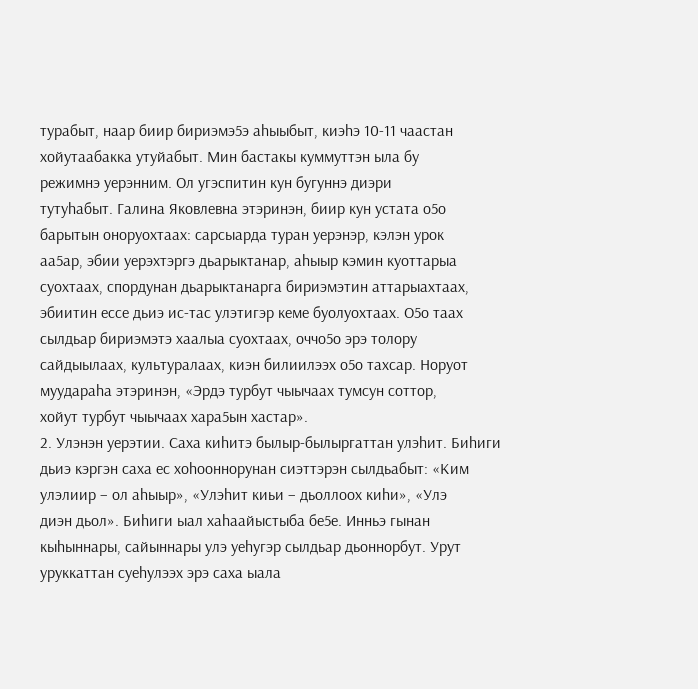турабыт, наар биир бириэмэ5э аhыыбыт, киэhэ 10-11 чаастан
хойутаабакка утуйабыт. Мин бастакы куммуттэн ыла бу
режимнэ уерэнним. Ол угэспитин кун бугуннэ диэри
тутуhабыт. Галина Яковлевна этэринэн, биир кун устата о5о
барытын оноруохтаах: сарсыарда туран уерэнэр, кэлэн урок
аа5ар, эбии уерэхтэргэ дьарыктанар, аhыыр кэмин куоттарыа
суохтаах, спордунан дьарыктанарга бириэмэтин аттарыахтаах,
эбиитин ессе дьиэ ис-тас улэтигэр кеме буолуохтаах. О5о таах
сылдьар бириэмэтэ хаалыа суохтаах, оччо5о эрэ толору
сайдыылаах, культуралаах, киэн билиилээх о5о тахсар. Норуот
муудараhа этэринэн, «Эрдэ турбут чыычаах тумсун соттор,
хойут турбут чыычаах хара5ын хастар».
2. Улэнэн уерэтии. Саха киhитэ былыр-былыргаттан улэhит. Биhиги
дьиэ кэргэн саха ес хоhооннорунан сиэттэрэн сылдьабыт: «Ким
улэлиир – ол аhыыр», «Улэhит киьи – дьоллоох киhи», «Улэ
диэн дьол». Биhиги ыал хаhаайыстыба бе5е. Инньэ гынан
кыhыннары, сайыннары улэ уеhугэр сылдьар дьоннорбут. Урут
уруккаттан суеhулээх эрэ саха ыала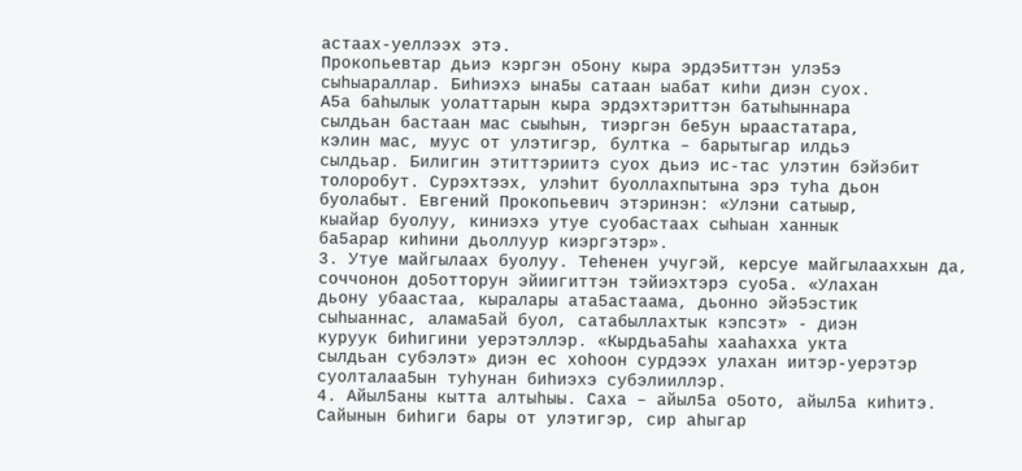астаах-уеллээх этэ.
Прокопьевтар дьиэ кэргэн о5ону кыра эрдэ5иттэн улэ5э
сыhыараллар. Биhиэхэ ына5ы сатаан ыабат киhи диэн суох.
А5а баhылык уолаттарын кыра эрдэхтэриттэн батыhыннара
сылдьан бастаан мас сыыhын, тиэргэн бе5ун ыраастатара,
кэлин мас, муус от улэтигэр, бултка – барытыгар илдьэ
сылдьар. Билигин этиттэриитэ суох дьиэ ис-тас улэтин бэйэбит
толоробут. Сурэхтээх, улэhит буоллахпытына эрэ туhа дьон
буолабыт. Евгений Прокопьевич этэринэн: «Улэни сатыыр,
кыайар буолуу, киниэхэ утуе суобастаах сыhыан ханнык
ба5арар киhини дьоллуур киэргэтэр».
3. Утуе майгылаах буолуу. Теhенен учугэй, керсуе майгылааххын да,
соччонон до5отторун эйиигиттэн тэйиэхтэрэ суо5а. «Улахан
дьону убаастаа, кыралары ата5астаама, дьонно эйэ5эстик
сыhыаннас, алама5ай буол, сатабыллахтык кэпсэт» - диэн
куруук биhигини уерэтэллэр. «Кырдьа5аhы хааhахха укта
сылдьан субэлэт» диэн ес хоhоон сурдээх улахан иитэр-уерэтэр
суолталаа5ын туhунан биhиэхэ субэлииллэр.
4. Айыл5аны кытта алтыhыы. Саха – айыл5а о5ото, айыл5а киhитэ.
Сайынын биhиги бары от улэтигэр, сир аhыгар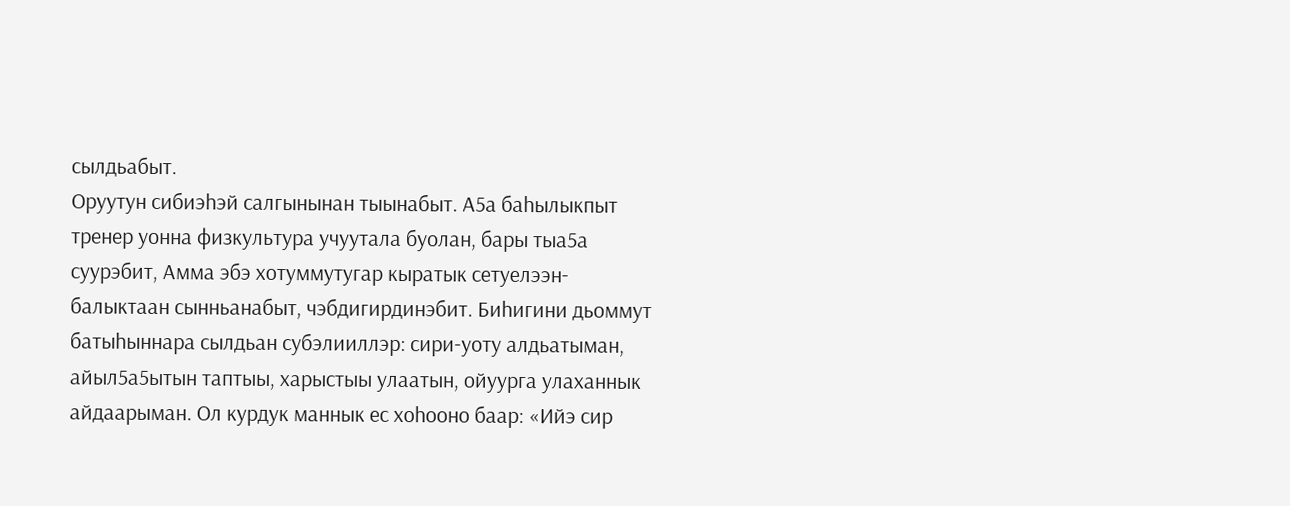сылдьабыт.
Оруутун сибиэhэй салгынынан тыынабыт. А5а баhылыкпыт
тренер уонна физкультура учуутала буолан, бары тыа5а
суурэбит, Амма эбэ хотуммутугар кыратык сетуелээн-
балыктаан сынньанабыт, чэбдигирдинэбит. Биhигини дьоммут
батыhыннара сылдьан субэлииллэр: сири-уоту алдьатыман,
айыл5а5ытын таптыы, харыстыы улаатын, ойуурга улаханнык
айдаарыман. Ол курдук маннык ес хоhооно баар: «Ийэ сир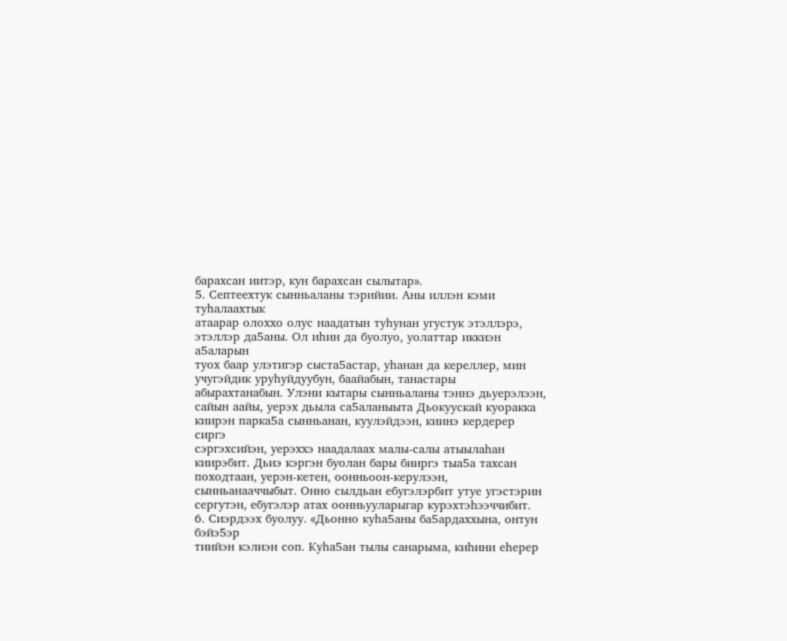барахсан иитэр, кун барахсан сылытар».
5. Септеехтук сынньаланы тэрийии. Аны иллэн кэми туhалаахтык
атаарар олоххо олус наадатын туhунан угустук этэллэрэ,
этэллэр да5аны. Ол иhин да буолуо, уолаттар иккиэн а5аларын
туох баар улэтигэр сыста5астар, уhанан да кереллер, мин
учугэйдик уруhуйдуубун, баайабын, танастары
абырахтанабын. Улэни кытары сынньаланы тэннэ дьуерэлээн,
сайын аайы, уерэх дьыла са5аланыыта Дьокуускай куоракка
киирэн парка5а сынньанан, куулэйдээн, киинэ кердерер сиргэ
сэргэхсийэн, уерэххэ наадалаах малы-салы атыылаhан
киирэбит. Дьиэ кэргэн буолан бары бииргэ тыа5а тахсан
походтаан, уерэн-кетен, оонньоон-керулээн,
сынньанааччыбыт. Онно сылдьан ебугэлэрбит утуе угэстэрин
сергутэн, ебугэлэр атах оонньууларыгар курэхтэhээччибит.
6. Сиэрдээх буолуу. «Дьонно куhа5аны ба5ардаххына, онтун бэйэ5эр
тиийэн кэлиэн соп. Куhа5ан тылы санарыма, киhини еhерер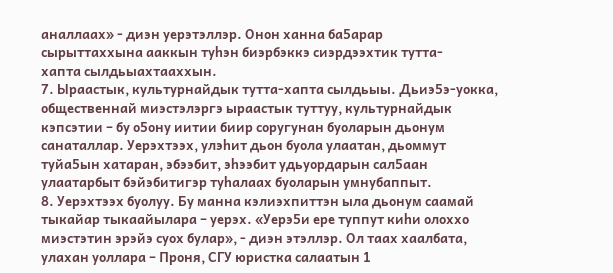аналлаах» - диэн уерэтэллэр. Онон ханна ба5арар
сырыттаххына ааккын туhэн биэрбэккэ сиэрдээхтик тутта-
хапта сылдьыахтааххын.
7. Ыраастык, культурнайдык тутта-хапта сылдьыы. Дьиэ5э-уокка,
общественнай миэстэлэргэ ыраастык туттуу, культурнайдык
кэпсэтии – бу о5ону иитии биир соругунан буоларын дьонум
санаталлар. Уерэхтээх, улэhит дьон буола улаатан, дьоммут
туйа5ын хатаран, эбээбит, эhээбит удьуордарын сал5аан
улаатарбыт бэйэбитигэр туhалаах буоларын умнубаппыт.
8. Уерэхтээх буолуу. Бу манна кэлиэхпиттэн ыла дьонум саамай
тыкайар тыкаайылара – уерэх. «Уерэ5и ере туппут киhи олоххо
миэстэтин эрэйэ суох булар», - диэн этэллэр. Ол таах хаалбата,
улахан уоллара – Проня, СГУ юристка салаатын 1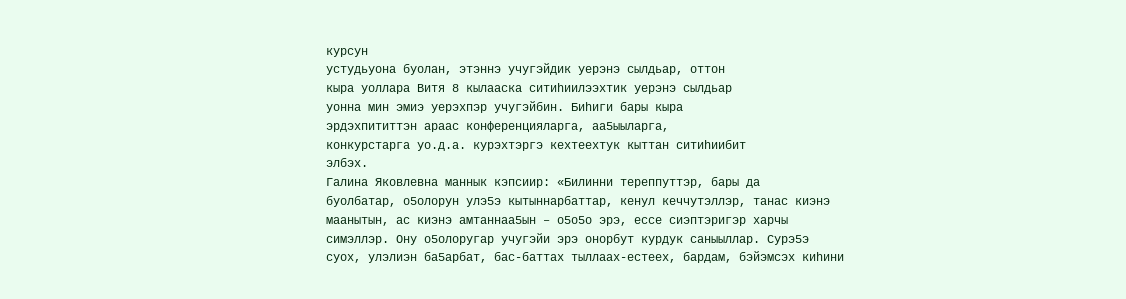курсун
устудьуона буолан, этэннэ учугэйдик уерэнэ сылдьар, оттон
кыра уоллара Витя 8 кылааска ситиhиилээхтик уерэнэ сылдьар
уонна мин эмиэ уерэхпэр учугэйбин. Биhиги бары кыра
эрдэхпититтэн араас конференцияларга, аа5ыыларга,
конкурстарга уо.д.а. курэхтэргэ кехтеехтук кыттан ситиhиибит
элбэх.
Галина Яковлевна маннык кэпсиир: «Билинни тереппуттэр, бары да
буолбатар, о5олорун улэ5э кытыннарбаттар, кенул кеччутэллэр, танас киэнэ
маанытын, ас киэнэ амтаннаа5ын – о5о5о эрэ, ессе сиэптэригэр харчы
симэллэр. Ону о5олоругар учугэйи эрэ онорбут курдук саныыллар. Сурэ5э
суох, улэлиэн ба5арбат, бас-баттах тыллаах-естеех, бардам, бэйэмсэх киhини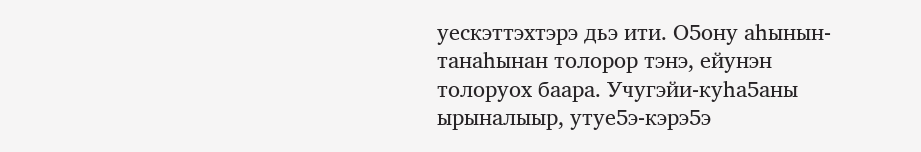уескэттэхтэрэ дьэ ити. О5ону аhынын-танаhынан толорор тэнэ, ейунэн
толоруох баара. Учугэйи-куhа5аны ырыналыыр, утуе5э-кэрэ5э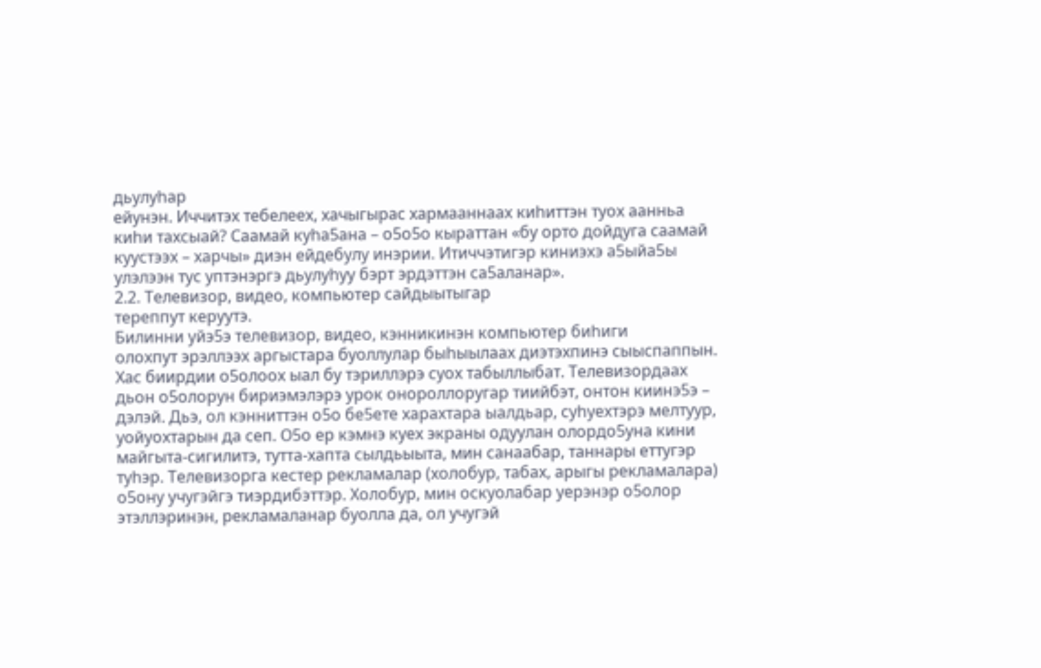дьулуhар
ейунэн. Иччитэх тебелеех, хачыгырас хармааннаах киhиттэн туох аанньа
киhи тахсыай? Саамай куhа5ана – о5о5о кыраттан «бу орто дойдуга саамай
куустээх – харчы» диэн ейдебулу инэрии. Итиччэтигэр киниэхэ а5ыйа5ы
улэлээн тус уптэнэргэ дьулуhуу бэрт эрдэттэн са5аланар».
2.2. Телевизор, видео, компьютер сайдыытыгар
тереппут керуутэ.
Билинни уйэ5э телевизор, видео, кэнникинэн компьютер биhиги
олохпут эрэллээх аргыстара буоллулар быhыылаах диэтэхпинэ сыыспаппын.
Хас биирдии о5олоох ыал бу тэриллэрэ суох табыллыбат. Телевизордаах
дьон о5олорун бириэмэлэрэ урок онороллоругар тиийбэт, онтон киинэ5э –
дэлэй. Дьэ, ол кэнниттэн о5о бе5ете харахтара ыалдьар, суhуехтэрэ мелтуур,
уойуохтарын да сеп. О5о ер кэмнэ куех экраны одуулан олордо5уна кини
майгыта-сигилитэ, тутта-хапта сылдьыыта, мин санаабар, таннары еттугэр
туhэр. Телевизорга кестер рекламалар (холобур, табах, арыгы рекламалара)
о5ону учугэйгэ тиэрдибэттэр. Холобур, мин оскуолабар уерэнэр о5олор
этэллэринэн, рекламаланар буолла да, ол учугэй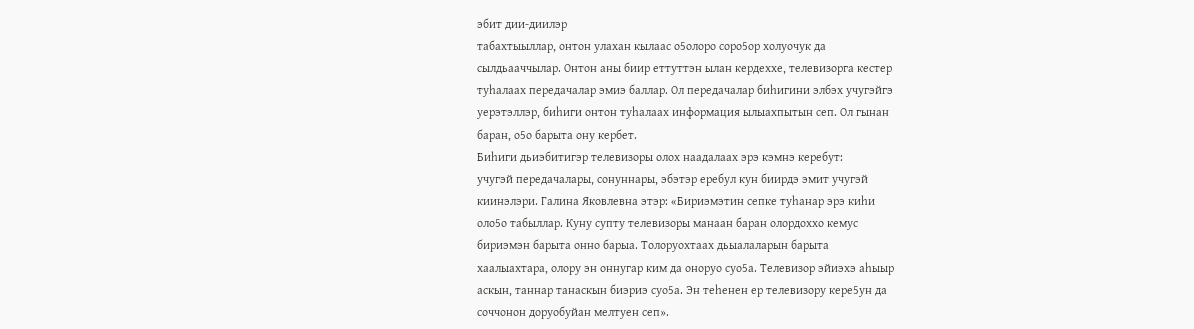эбит дии-диилэр
табахтыыллар, онтон улахан кылаас о5олоро соро5ор холуочук да
сылдьааччылар. Онтон аны биир еттуттэн ылан кердеххе, телевизорга кестер
туhалаах перeдачалар эмиэ баллар. Ол передачалар биhигини элбэх учугэйгэ
уерэтэллэр, биhиги онтон туhалаах информация ылыахпытын сеп. Ол гынан
баран, о5о барыта ону кербет.
Биhиги дьиэбитигэр телевизоры олох наадалаах эрэ кэмнэ керебут:
учугэй передачалары, сонуннары, эбэтэр еребул кун биирдэ эмит учугэй
киинэлэри. Галина Яковлевна этэр: «Бириэмэтин сепке туhанар эрэ киhи
оло5о табыллар. Куну супту телевизоры манаан баран олордоххо кемус
бириэмэн барыта онно барыа. Толоруохтаах дьыалаларын барыта
хаалыахтара, олору эн оннугар ким да оноруо суо5а. Телевизор эйиэхэ аhыыр
аскын, таннар танаскын биэриэ суо5а. Эн теhенен ер телевизору кере5ун да
соччонон доруобуйан мелтуен сеп».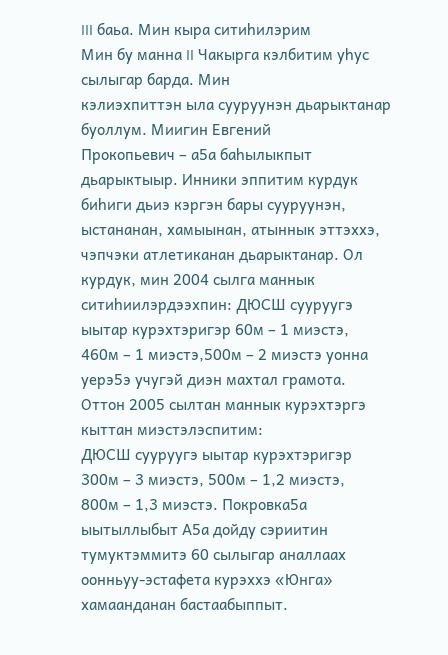III баьа. Мин кыра ситиhилэрим
Мин бу манна II Чакырга кэлбитим уhус сылыгар барда. Мин
кэлиэхпиттэн ыла сууруунэн дьарыктанар буоллум. Миигин Евгений
Прокопьевич – а5а баhылыкпыт дьарыктыыр. Инники эппитим курдук
биhиги дьиэ кэргэн бары сууруунэн, ыстананан, хамыынан, атыннык эттэххэ,
чэпчэки атлетиканан дьарыктанар. Ол курдук, мин 2004 сылга маннык
ситиhиилэрдээхпин: ДЮСШ сууруугэ ыытар курэхтэригэр 60м – 1 миэстэ,
460м – 1 миэстэ,500м – 2 миэстэ уонна уерэ5э учугэй диэн махтал грамота.
Оттон 2005 сылтан маннык курэхтэргэ кыттан миэстэлэспитим:
ДЮСШ сууруугэ ыытар курэхтэригэр 300м – 3 миэстэ, 500м – 1,2 миэстэ,
800м – 1,3 миэстэ. Покровка5а ыытыллыбыт А5а дойду сэриитин
тумуктэммитэ 60 сылыгар аналлаах оонньуу-эстафета курэххэ «Юнга»
хамаанданан бастаабыппыт.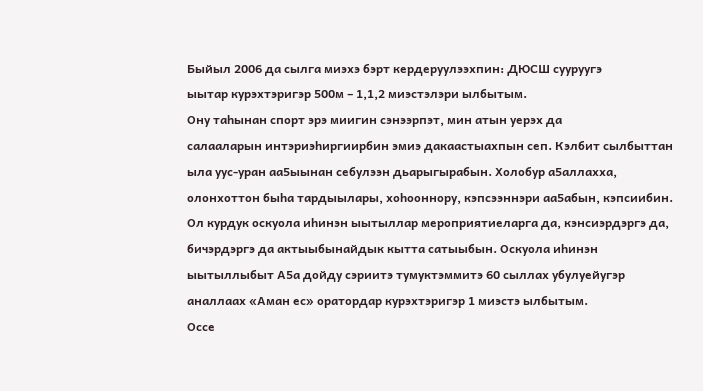Быйыл 2006 да сылга миэхэ бэрт кердеруулээхпин: ДЮСШ сууруугэ
ыытар курэхтэригэр 500м – 1,1,2 миэстэлэри ылбытым.
Ону таhынан спорт эрэ миигин сэнээрпэт, мин атын уерэх да
салааларын интэриэhиргиирбин эмиэ дакаастыахпын сеп. Кэлбит сылбыттан
ыла уус-уран аа5ыынан себулээн дьарыгырабын. Холобур а5аллахха,
олонхоттон быhа тардыылары, хоhооннору, кэпсээннэри аа5абын, кэпсиибин.
Ол курдук оскуола иhинэн ыытыллар мероприятиеларга да, кэнсиэрдэргэ да,
бичэрдэргэ да актыыбынайдык кытта сатыыбын. Оскуола иhинэн
ыытыллыбыт А5а дойду сэриитэ тумуктэммитэ 60 сыллах убулуейугэр
аналлаах «Аман ес» оратордар курэхтэригэр 1 миэстэ ылбытым.
Оссe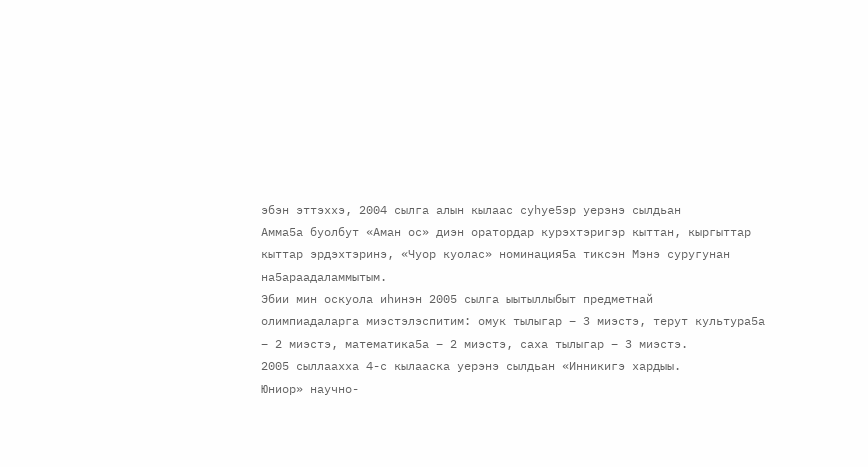эбэн эттэххэ, 2004 сылга алын кылаас суhуе5эр уерэнэ сылдьан
Амма5а буолбут «Аман ос» диэн оратордар курэхтэригэр кыттан, кыргыттар
кыттар эрдэхтэринэ, «Чуор куолас» номинация5а тиксэн Мэнэ суругунан
на5араадаламмытым.
Эбии мин оскуола иhинэн 2005 сылга ыытыллыбыт предметнай
олимпиадаларга миэстэлэспитим: омук тылыгар – 3 миэстэ, терут культура5а
– 2 миэстэ, математика5а – 2 миэстэ, саха тылыгар – 3 миэстэ.
2005 сыллаахха 4-с кылааска уерэнэ сылдьан «Инникигэ хардыы.
Юниор» научно-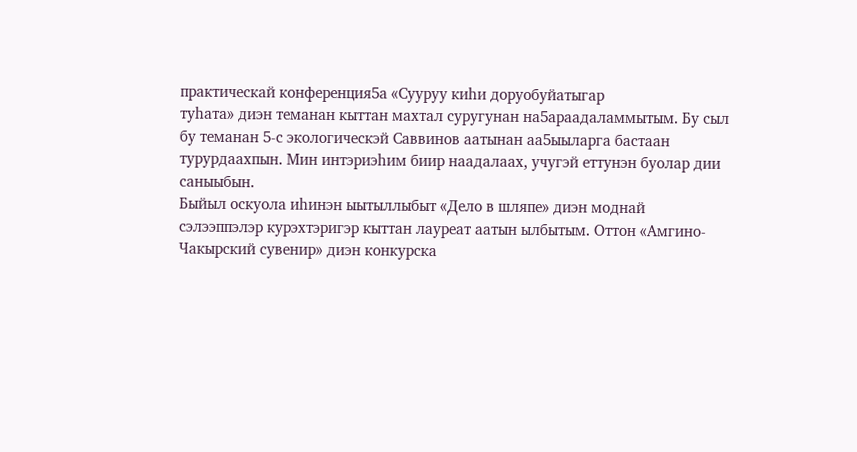практическай конференция5а «Сууруу киhи доруобуйатыгар
туhата» диэн теманан кыттан махтал суругунан на5араадаламмытым. Бу сыл
бу теманан 5-с экологическэй Саввинов аатынан аа5ыыларга бастаан
турурдаахпын. Мин интэриэhим биир наадалаах, учугэй еттунэн буолар дии
саныыбын.
Быйыл оскуола иhинэн ыытыллыбыт «Дело в шляпе» диэн моднай
сэлээппэлэр курэхтэригэр кыттан лауреат аатын ылбытым. Оттон «Амгино-
Чакырский сувенир» диэн конкурска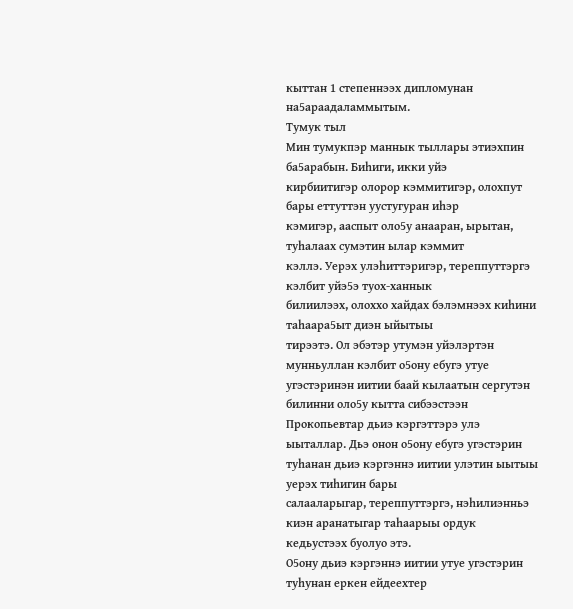кыттан 1 степеннээх дипломунан
на5араадаламмытым.
Тумук тыл
Мин тумукпэр маннык тыллары этиэхпин ба5арабын. Биhиги, икки уйэ
кирбиитигэр олорор кэммитигэр, олохпут бары еттуттэн уустугуран иhэр
кэмигэр, ааспыт оло5у анааран, ырытан, туhалаах сумэтин ылар кэммит
кэллэ. Уерэх улэhиттэригэр, тереппуттэргэ кэлбит уйэ5э туох-ханнык
билиилээх, олоххо хайдах бэлэмнээх киhини таhаара5ыт диэн ыйытыы
тирээтэ. Ол эбэтэр утумэн уйэлэртэн мунньуллан кэлбит о5ону ебугэ утуе
угэстэринэн иитии баай кылаатын сергутэн билинни оло5у кытта сибээстээн
Прокопьевтар дьиэ кэргэттэрэ улэ ыыталлар. Дьэ онон о5ону ебугэ угэстэрин
туhанан дьиэ кэргэннэ иитии улэтин ыытыы уерэх тиhигин бары
салааларыгар, тереппуттэргэ, нэhилиэнньэ киэн аранатыгар таhаарыы ордук
кедьустээх буолуо этэ.
О5ону дьиэ кэргэннэ иитии утуе угэстэрин туhунан еркен ейдеехтер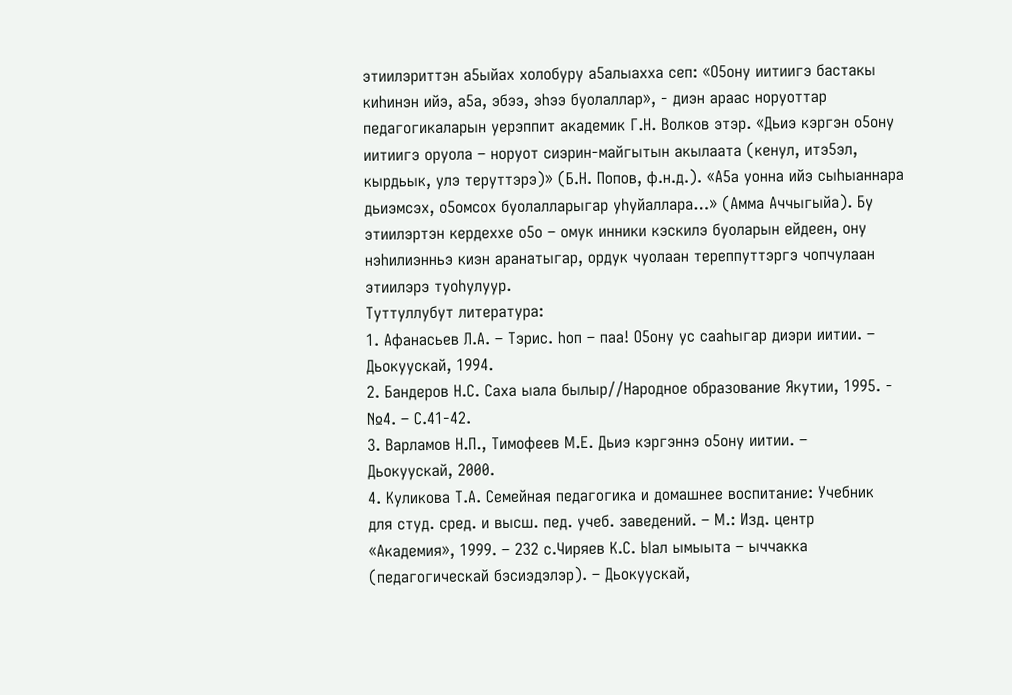этиилэриттэн а5ыйах холобуру а5алыахха сеп: «О5ону иитиигэ бастакы
киhинэн ийэ, а5а, эбээ, эhээ буолаллар», - диэн араас норуоттар
педагогикаларын уерэппит академик Г.Н. Волков этэр. «Дьиэ кэргэн о5ону
иитиигэ оруола – норуот сиэрин-майгытын акылаата (кенул, итэ5эл,
кырдьык, улэ теруттэрэ)» (Б.Н. Попов, ф.н.д.). «А5а уонна ийэ сыhыаннара
дьиэмсэх, о5омсох буолалларыгар уhуйаллара…» (Амма Аччыгыйа). Бу
этиилэртэн кердеххе о5о – омук инники кэскилэ буоларын ейдеен, ону
нэhилиэнньэ киэн аранатыгар, ордук чуолаан тереппуттэргэ чопчулаан
этиилэрэ туоhулуур.
Туттуллубут литература:
1. Афанасьев Л.А. – Тэрис. hоп – паа! О5ону ус сааhыгар диэри иитии. –
Дьокуускай, 1994.
2. Бандеров Н.С. Саха ыала былыр//Народное образование Якутии, 1995. -
№4. – С.41-42.
3. Варламов Н.П., Тимофеев М.Е. Дьиэ кэргэннэ о5ону иитии. –
Дьокуускай, 2000.
4. Куликова Т.А. Семейная педагогика и домашнее воспитание: Учебник
для студ. сред. и высш. пед. учеб. заведений. – М.: Изд. центр
«Академия», 1999. – 232 с.Чиряев К.С. Ыал ымыыта – ыччакка
(педагогическай бэсиэдэлэр). – Дьокуускай,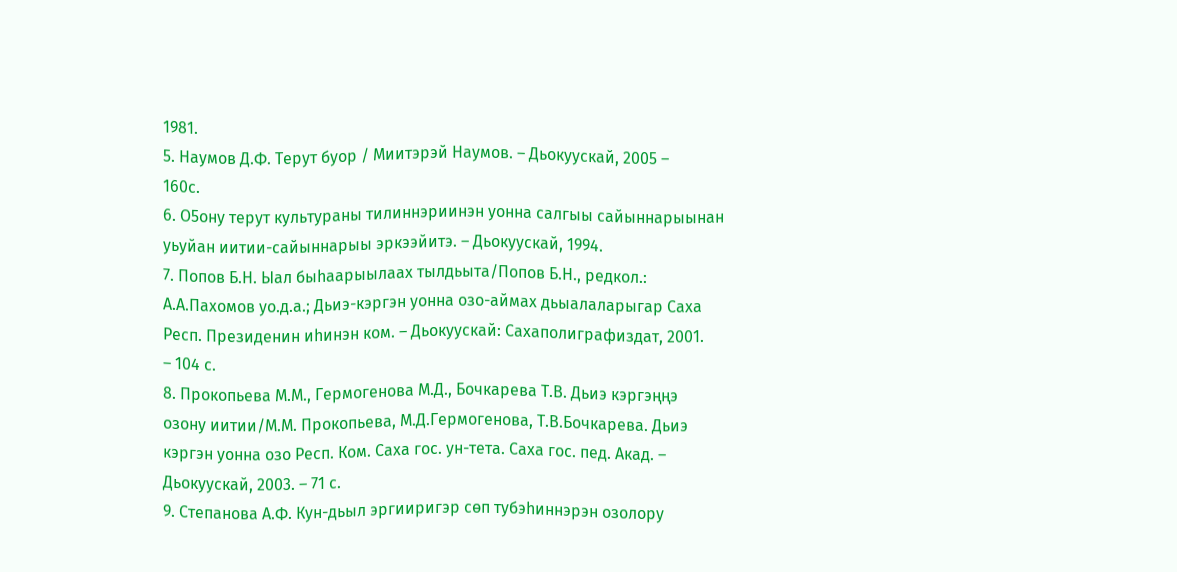1981.
5. Наумов Д.Ф. Терут буор / Миитэрэй Наумов. – Дьокуускай, 2005 –
160с.
6. О5ону терут культураны тилиннэриинэн уонна салгыы сайыннарыынан
уьуйан иитии-сайыннарыы эркээйитэ. – Дьокуускай, 1994.
7. Попов Б.Н. Ыал быhаарыылаах тылдьыта/Попов Б.Н., редкол.:
А.А.Пахомов уо.д.а.; Дьиэ-кэргэн уонна озо-аймах дьыалаларыгар Саха
Респ. Президенин иhинэн ком. – Дьокуускай: Сахаполиграфиздат, 2001.
– 104 с.
8. Прокопьева М.М., Гермогенова М.Д., Бочкарева Т.В. Дьиэ кэргэңңэ
озону иитии/М.М. Прокопьева, М.Д.Гермогенова, Т.В.Бочкарева. Дьиэ
кэргэн уонна озо Респ. Ком. Саха гос. ун-тета. Саха гос. пед. Акад. –
Дьокуускай, 2003. – 71 с.
9. Степанова А.Ф. Кун-дьыл эргииригэр сөп тубэhиннэрэн озолору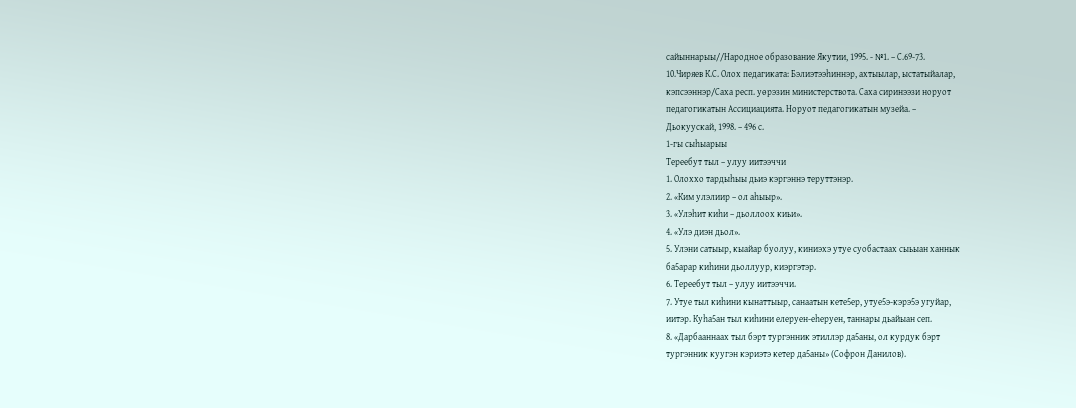сайыннарыы//Народное образование Якутии, 1995. - №1. – С.69-73.
10.Чиряев К.С. Олох педагиката: Бэлиэтээhиннэр, ахтыылар, ыстатыйалар,
кэпсээннэр/Саха респ. уөрэзин министерствота. Саха сиринээзи норуот
педагогикатын Ассициацията. Норуот педагогикатын музейа. –
Дьокуускай, 1998. – 496 с.
1-гы сыhыарыы
Тереебут тыл – улуу иитээччи
1. Олоххо тардыhыы дьиэ кэргэннэ теруттэнэр.
2. «Ким улэлиир – ол аhыыр».
3. «Улэhит киhи – дьоллоох киьи».
4. «Улэ диэн дьол».
5. Улэни сатыыр, кыайар буолуу, киниэхэ утуе суобастаах сыьыан ханнык
ба5арар киhини дьоллуур, киэргэтэр.
6. Тереебут тыл – улуу иитээччи.
7. Утуе тыл киhини кынаттыыр, санаатын кете5ер, утуе5э-кэрэ5э угуйар,
иитэр. Куhа5ан тыл киhини елеруен-еhеруен, таннары дьайыан сеп.
8. «Дарбааннаах тыл бэрт тургэнник этиллэр да5аны, ол курдук бэрт
тургэнник куугэн кэриэтэ кетер да5аны» (Софрон Данилов).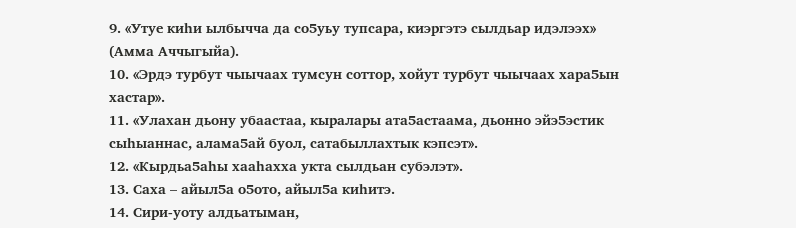9. «Утуе киhи ылбычча да со5уьу тупсара, киэргэтэ сылдьар идэлээх»
(Амма Аччыгыйа).
10. «Эрдэ турбут чыычаах тумсун соттор, хойут турбут чыычаах хара5ын
хастар».
11. «Улахан дьону убаастаа, кыралары ата5астаама, дьонно эйэ5эстик
сыhыаннас, алама5ай буол, сатабыллахтык кэпсэт».
12. «Кырдьа5аhы хааhахха укта сылдьан субэлэт».
13. Саха – айыл5а о5ото, айыл5а киhитэ.
14. Сири-уоту алдьатыман,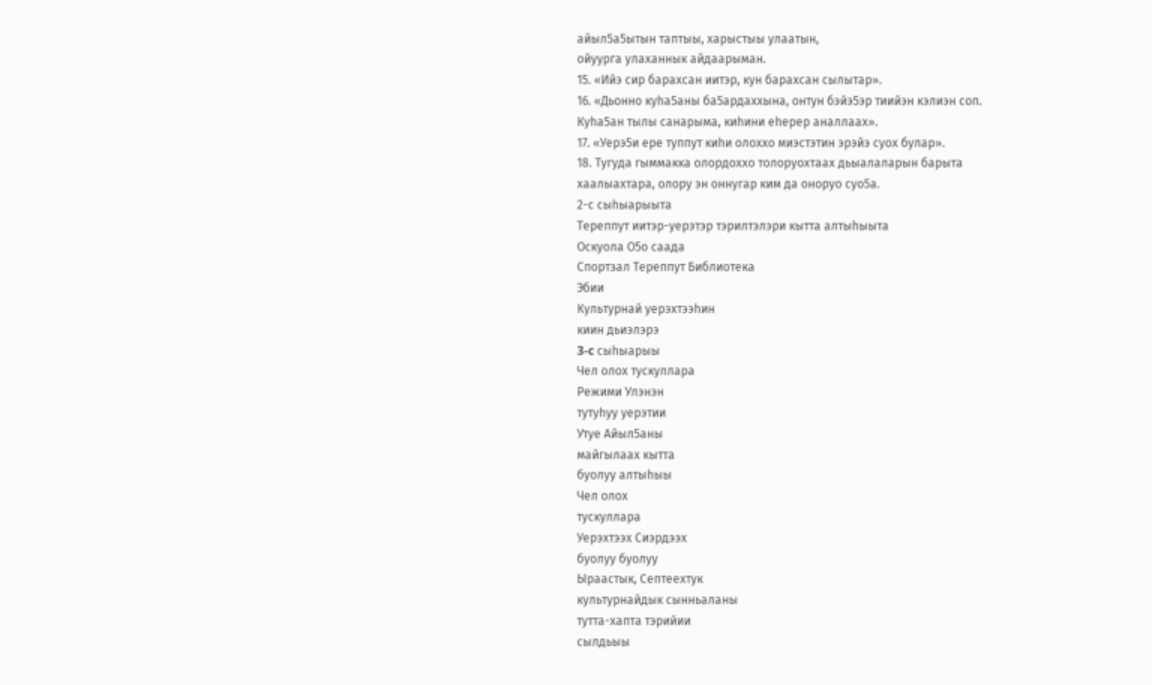айыл5а5ытын таптыы, харыстыы улаатын,
ойуурга улаханнык айдаарыман.
15. «Ийэ сир барахсан иитэр, кун барахсан сылытар».
16. «Дьонно куhа5аны ба5ардаххына, онтун бэйэ5эр тиийэн кэлиэн соп.
Куhа5ан тылы санарыма, киhини еhерер аналлаах».
17. «Уерэ5и ере туппут киhи олоххо миэстэтин эрэйэ суох булар».
18. Тугуда гыммакка олордоххо толоруохтаах дьыалаларын барыта
хаалыахтара, олору эн оннугар ким да оноруо суо5а.
2-с сыhыарыыта
Тереппут иитэр-уерэтэр тэрилтэлэри кытта алтыhыыта
Оскуола О5о саада
Спортзал Тереппут Библиотека
Эбии
Культурнай уерэхтээhин
киин дьиэлэрэ
3-c сыhыарыы
Чел олох тускуллара
Режими Улэнэн
тутуhуу уерэтии
Утуе Айыл5аны
майгылаах кытта
буолуу алтыhыы
Чел олох
тускуллара
Уерэхтээх Сиэрдээх
буолуу буолуу
Ыраастык, Септеехтук
культурнайдык сынньаланы
тутта-хапта тэрийии
сылдьыы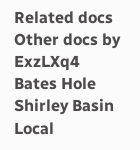Related docs
Other docs by ExzLXq4
Bates Hole Shirley Basin Local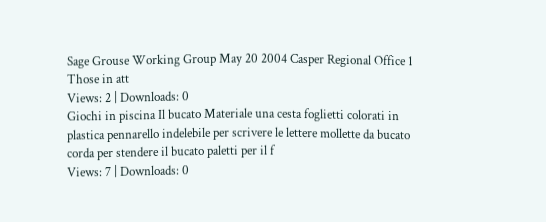Sage Grouse Working Group May 20 2004 Casper Regional Office 1 Those in att
Views: 2 | Downloads: 0
Giochi in piscina Il bucato Materiale una cesta foglietti colorati in plastica pennarello indelebile per scrivere le lettere mollette da bucato corda per stendere il bucato paletti per il f
Views: 7 | Downloads: 0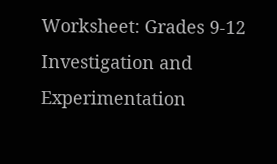Worksheet: Grades 9-12 Investigation and Experimentation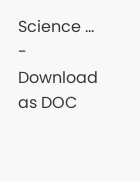Science ... - Download as DOC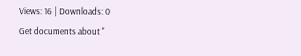Views: 16 | Downloads: 0
Get documents about "